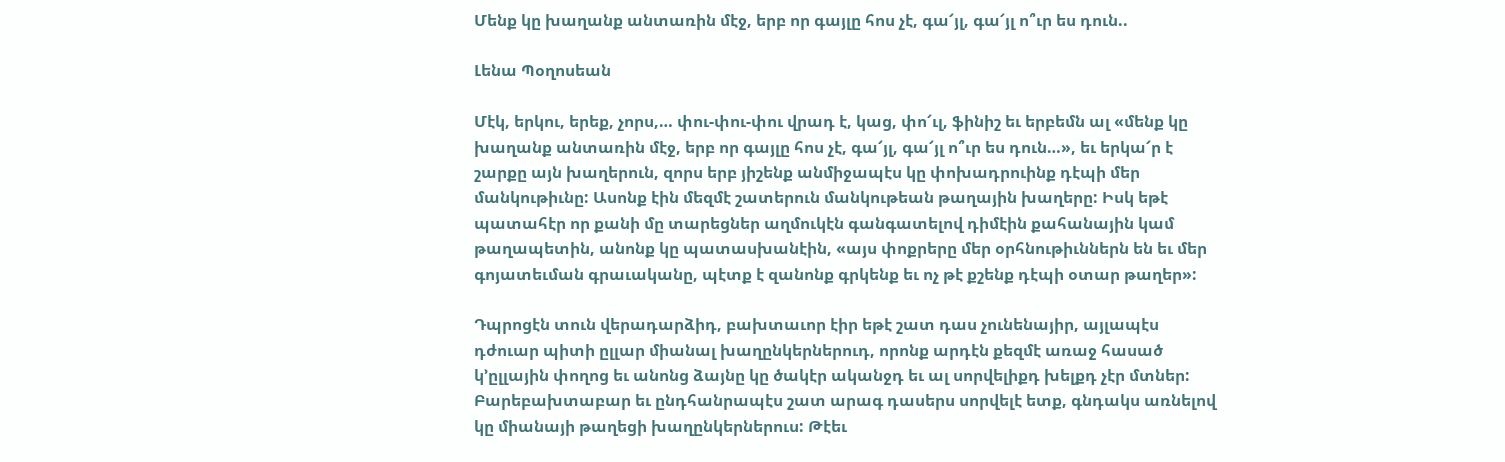Մենք կը խաղանք անտառին մէջ, երբ որ գայլը հոս չէ, գա՜յլ, գա՜յլ ո՞ւր ես դուն..

Լենա Պօղոսեան

Մէկ, երկու, երեք, չորս,… փու-փու-փու վրադ է, կաց, փո՜ւլ, ֆինիշ եւ երբեմն ալ «մենք կը խաղանք անտառին մէջ, երբ որ գայլը հոս չէ, գա՜յլ, գա՜յլ ո՞ւր ես դուն…», եւ երկա՜ր է շարքը այն խաղերուն, զորս երբ յիշենք անմիջապէս կը փոխադրուինք դէպի մեր մանկութիւնը: Ասոնք էին մեզմէ շատերուն մանկութեան թաղային խաղերը: Իսկ եթէ պատահէր որ քանի մը տարեցներ աղմուկէն գանգատելով դիմէին քահանային կամ թաղապետին, անոնք կը պատասխանէին, «այս փոքրերը մեր օրհնութիւններն են եւ մեր գոյատեւման գրաւականը, պէտք է զանոնք գրկենք եւ ոչ թէ քշենք դէպի օտար թաղեր»:

Դպրոցէն տուն վերադարձիդ, բախտաւոր էիր եթէ շատ դաս չունենայիր, այլապէս դժուար պիտի ըլլար միանալ խաղընկերներուդ, որոնք արդէն քեզմէ առաջ հասած կ’ըլլային փողոց եւ անոնց ձայնը կը ծակէր ականջդ եւ ալ սորվելիքդ խելքդ չէր մտներ: Բարեբախտաբար եւ ընդհանրապէս շատ արագ դասերս սորվելէ ետք, գնդակս առնելով կը միանայի թաղեցի խաղընկերներուս: Թէեւ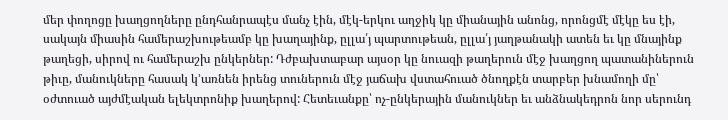մեր փողոցը խաղցողները ընդհանրապէս մանչ էին, մէկ-երկու աղջիկ կը միանային անոնց, որոնցմէ մէկը ես էի, սակայն միասին համերաշխութեամբ կը խաղայինք, ըլլա՛յ պարտութեան, ըլլա՛յ յաղթանակի ատեն եւ կը մնայինք թաղեցի, սիրով ու համերաշխ ընկերներ: Դժբախտաբար այսօր կը նուազի թաղերուն մէջ խաղցող պատանիներուն թիւը, մանուկները հասակ կ’առնեն իրենց տուներուն մէջ յաճախ վստահուած ծնողքէն տարբեր խնամողի մը՝ օժտուած այժմէական ելեկտրոնիք խաղերով: Հետեւանքը՝ ոչ-ընկերային մանուկներ եւ անձնակեդրոն նոր սերունդ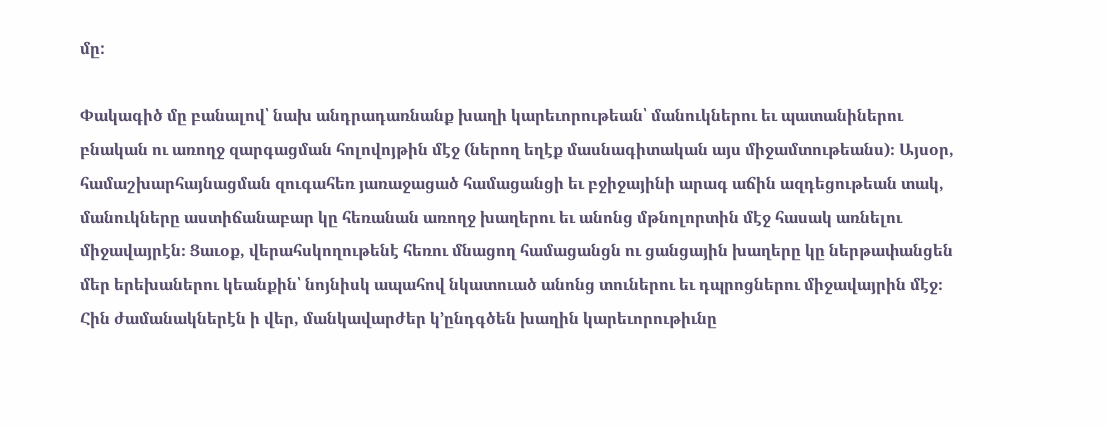մը:

Փակագիծ մը բանալով՝ նախ անդրադառնանք խաղի կարեւորութեան՝ մանուկներու եւ պատանիներու բնական ու առողջ զարգացման հոլովոյթին մէջ (ներող եղէք մասնագիտական այս միջամտութեանս)։ Այսօր, համաշխարհայնացման զուգահեռ յառաջացած համացանցի եւ բջիջայինի արագ աճին ազդեցութեան տակ, մանուկները աստիճանաբար կը հեռանան առողջ խաղերու եւ անոնց մթնոլորտին մէջ հասակ առնելու միջավայրէն։ Ցաւօք, վերահսկողութենէ հեռու մնացող համացանցն ու ցանցային խաղերը կը ներթափանցեն մեր երեխաներու կեանքին՝ նոյնիսկ ապահով նկատուած անոնց տուներու եւ դպրոցներու միջավայրին մէջ։ Հին ժամանակներէն ի վեր, մանկավարժեր կ’ընդգծեն խաղին կարեւորութիւնը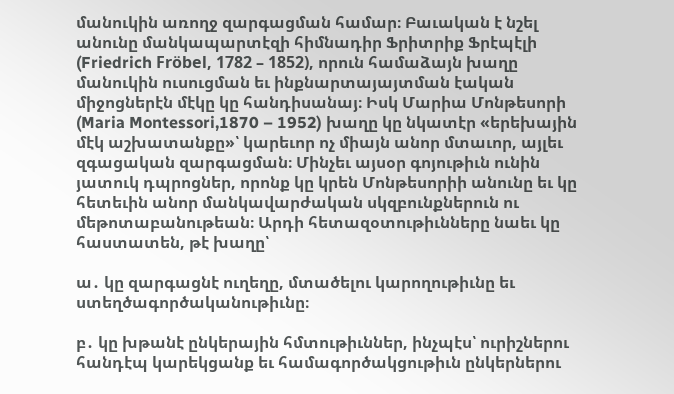մանուկին առողջ զարգացման համար։ Բաւական է նշել անունը մանկապարտէզի հիմնադիր Ֆրիտրիք Ֆրէպէլի (Friedrich Fröbel, 1782 – 1852), որուն համաձայն խաղը մանուկին ուսուցման եւ ինքնարտայայտման էական միջոցներէն մէկը կը հանդիսանայ։ Իսկ Մարիա Մոնթեսորի (Maria Montessori,1870 – 1952) խաղը կը նկատէր «երեխային մէկ աշխատանքը»՝ կարեւոր ոչ միայն անոր մտաւոր, այլեւ զգացական զարգացման։ Մինչեւ այսօր գոյութիւն ունին յատուկ դպրոցներ, որոնք կը կրեն Մոնթեսորիի անունը եւ կը հետեւին անոր մանկավարժական սկզբունքներուն ու մեթոտաբանութեան։ Արդի հետազօտութիւնները նաեւ կը հաստատեն, թէ խաղը՝

ա․ կը զարգացնէ ուղեղը, մտածելու կարողութիւնը եւ ստեղծագործականութիւնը։

բ․ կը խթանէ ընկերային հմտութիւններ, ինչպէս՝ ուրիշներու հանդէպ կարեկցանք եւ համագործակցութիւն ընկերներու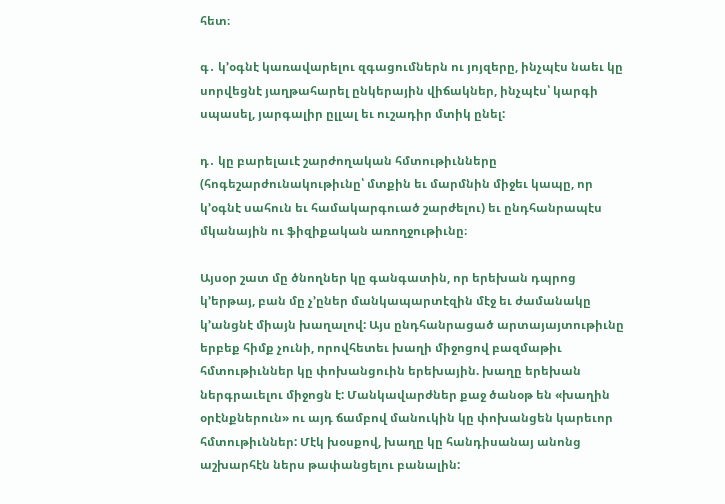հետ։

գ․ կ’օգնէ կառավարելու զգացումներն ու յոյզերը, ինչպէս նաեւ կը սորվեցնէ յաղթահարել ընկերային վիճակներ, ինչպէս՝ կարգի սպասել, յարգալիր ըլլալ եւ ուշադիր մտիկ ընել:

դ․ կը բարելաւէ շարժողական հմտութիւնները (հոգեշարժունակութիւնը՝ մտքին եւ մարմնին միջեւ կապը, որ կ’օգնէ սահուն եւ համակարգուած շարժելու) եւ ընդհանրապէս մկանային ու ֆիզիքական առողջութիւնը։

Այսօր շատ մը ծնողներ կը գանգատին, որ երեխան դպրոց կ’երթայ, բան մը չ’ըներ մանկապարտէզին մէջ եւ ժամանակը կ’անցնէ միայն խաղալով: Այս ընդհանրացած արտայայտութիւնը երբեք հիմք չունի, որովհետեւ խաղի միջոցով բազմաթիւ հմտութիւններ կը փոխանցուին երեխային. խաղը երեխան ներգրաւելու միջոցն է: Մանկավարժներ քաջ ծանօթ են «խաղին օրէնքներուն» ու այդ ճամբով մանուկին կը փոխանցեն կարեւոր հմտութիւններ: Մէկ խօսքով, խաղը կը հանդիսանայ անոնց աշխարհէն ներս թափանցելու բանալին: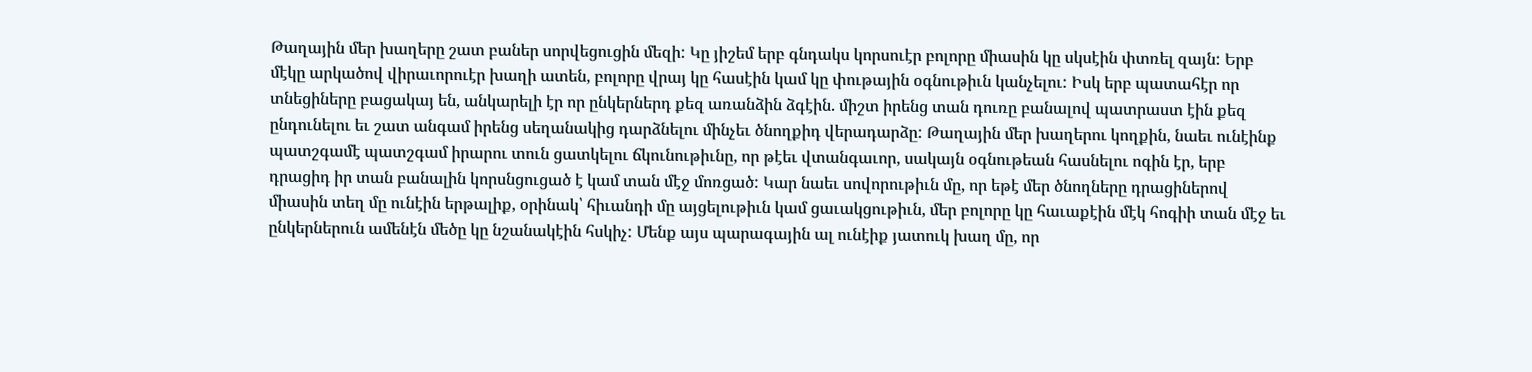Թաղային մեր խաղերը շատ բաներ սորվեցուցին մեզի: Կը յիշեմ երբ գնդակս կորսուէր բոլորը միասին կը սկսէին փտռել զայն: Երբ մէկը արկածով վիրաւորուէր խաղի ատեն, բոլորը վրայ կը հասէին կամ կը փութային օգնութիւն կանչելու: Իսկ երբ պատահէր որ տնեցիները բացակայ են, անկարելի էր որ ընկերներդ քեզ առանձին ձգէին. միշտ իրենց տան դուռը բանալով պատրաստ էին քեզ ընդունելու եւ շատ անգամ իրենց սեղանակից դարձնելու մինչեւ ծնողքիդ վերադարձը: Թաղային մեր խաղերու կողքին, նաեւ ունէինք պատշգամէ պատշգամ իրարու տուն ցատկելու ճկունութիւնը, որ թէեւ վտանգաւոր, սակայն օգնութեան հասնելու ոգին էր, երբ դրացիդ իր տան բանալին կորսնցուցած է կամ տան մէջ մոռցած: Կար նաեւ սովորութիւն մը, որ եթէ մեր ծնողները դրացիներով միասին տեղ մը ունէին երթալիք, օրինակ՝ հիւանդի մը այցելութիւն կամ ցաւակցութիւն, մեր բոլորը կը հաւաքէին մէկ հոգիի տան մէջ եւ ընկերներուն ամենէն մեծը կը նշանակէին հսկիչ: Մենք այս պարագային ալ ունէիք յատուկ խաղ մը, որ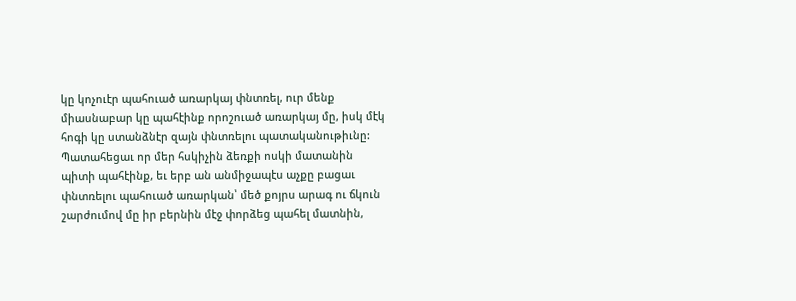կը կոչուէր պահուած առարկայ փնտռել, ուր մենք միասնաբար կը պահէինք որոշուած առարկայ մը, իսկ մէկ հոգի կը ստանձնէր զայն փնտռելու պատականութիւնը: Պատահեցաւ որ մեր հսկիչին ձեռքի ոսկի մատանին պիտի պահէինք, եւ երբ ան անմիջապէս աչքը բացաւ փնտռելու պահուած առարկան՝ մեծ քոյրս արագ ու ճկուն շարժումով մը իր բերնին մէջ փորձեց պահել մատնին,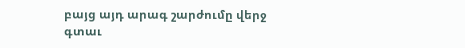բայց այդ արագ շարժումը վերջ գտաւ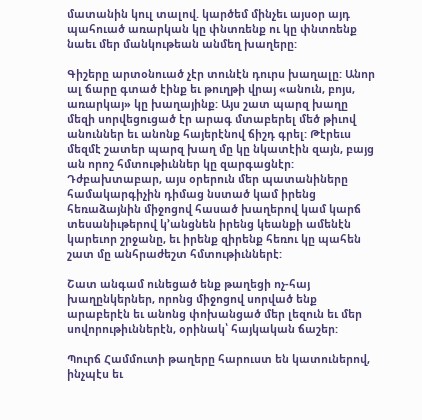մատանին կուլ տալով. կարծեմ մինչեւ այսօր այդ պահուած առարկան կը փնտռենք ու կը փնտռենք նաեւ մեր մանկութեան անմեղ խաղերը:

Գիշերը արտօնուած չէր տունէն դուրս խաղալը: Անոր ալ ճարը գտած էինք եւ թուղթի վրայ «անուն, բոյս, առարկայ» կը խաղայինք: Այս շատ պարզ խաղը մեզի սորվեցուցած էր արագ մտաբերել մեծ թիւով անուններ եւ անոնք հայերէնով ճիշդ գրել: Թէրեւս մեզմէ շատեր պարզ խաղ մը կը նկատէին զայն, բայց ան որոշ հմտութիւններ կը զարգացնէր: Դժբախտաբար, այս օրերուն մեր պատանիները համակարգիչին դիմաց նստած կամ իրենց հեռաձայնին միջոցով հասած խաղերով կամ կարճ տեսանիւթերով կ’անցնեն իրենց կեանքի ամենէն կարեւոր շրջանը, եւ իրենք զիրենք հեռու կը պահեն շատ մը անհրաժեշտ հմտութիւններէ:

Շատ անգամ ունեցած ենք թաղեցի ոչ-հայ խաղընկերներ, որոնց միջոցով սորված ենք արաբերէն եւ անոնց փոխանցած մեր լեզուն եւ մեր սովորութիւններէն, օրինակ՝ հայկական ճաշեր:

Պուրճ Համմուտի թաղերը հարուստ են կատուներով, ինչպէս եւ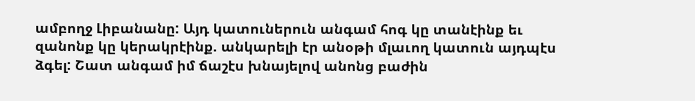ամբողջ Լիբանանը: Այդ կատուներուն անգամ հոգ կը տանէինք եւ զանոնք կը կերակրէինք. անկարելի էր անօթի մլաւող կատուն այդպէս ձգել: Շատ անգամ իմ ճաշէս խնայելով անոնց բաժին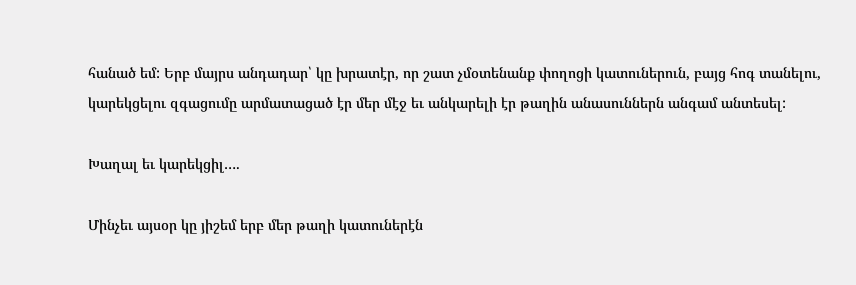հանած եմ: Երբ մայրս անդադար՝ կը խրատէր, որ շատ չմօտենանք փողոցի կատուներուն, բայց հոգ տանելու, կարեկցելու զգացումը արմատացած էր մեր մէջ եւ անկարելի էր թաղին անասուններն անգամ անտեսել:

Խաղալ եւ կարեկցիլ….

Մինչեւ այսօր կը յիշեմ երբ մեր թաղի կատուներէն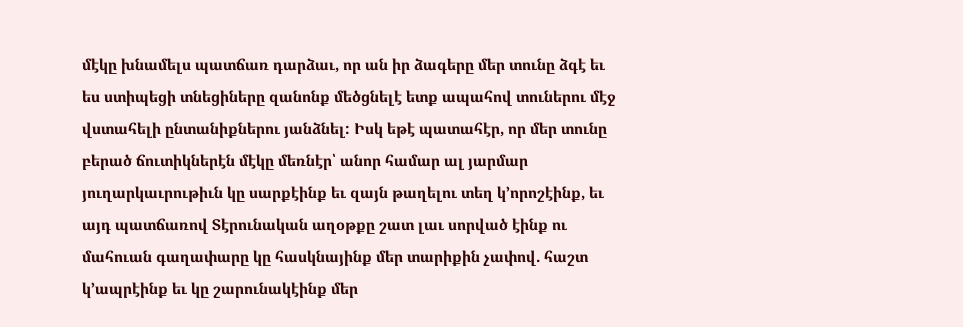մէկը խնամելս պատճառ դարձաւ, որ ան իր ձագերը մեր տունը ձգէ եւ ես ստիպեցի տնեցիները զանոնք մեծցնելէ ետք ապահով տուներու մէջ վստահելի ընտանիքներու յանձնել: Իսկ եթէ պատահէր, որ մեր տունը բերած ճուտիկներէն մէկը մեռնէր՝ անոր համար ալ յարմար յուղարկաւրութիւն կը սարքէինք եւ զայն թաղելու տեղ կ’որոշէինք, եւ այդ պատճառով Տէրունական աղօթքը շատ լաւ սորված էինք ու մահուան գաղափարը կը հասկնայինք մեր տարիքին չափով. հաշտ կ’ապրէինք եւ կը շարունակէինք մեր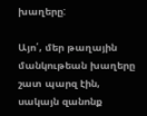խաղերը:

Այո՛, մեր թաղային մանկութեան խաղերը շատ պարզ էին, սակայն զանոնք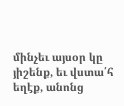մինչեւ այսօր կը յիշենք, եւ վստա՛հ եղէք, անոնց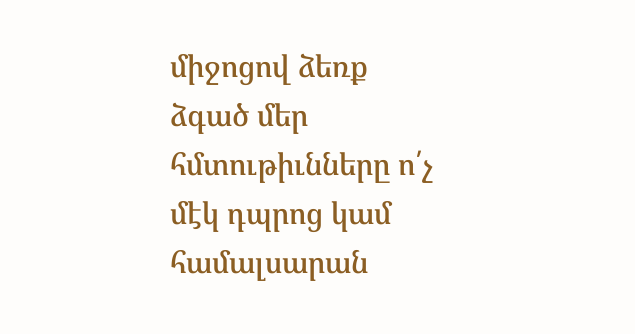միջոցով ձեռք ձգած մեր հմտութիւնները ո՛չ մէկ դպրոց կամ համալսարան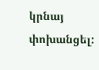կրնայ փոխանցել: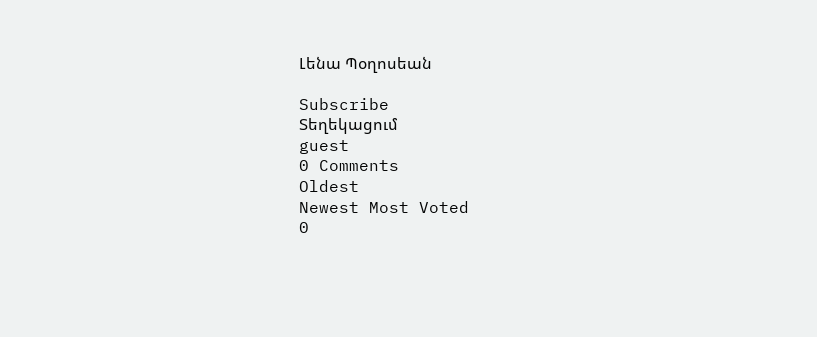Լենա Պօղոսեան

Subscribe
Տեղեկացում
guest
0 Comments
Oldest
Newest Most Voted
0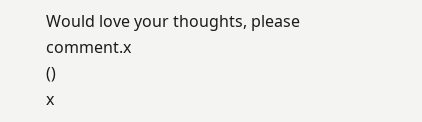Would love your thoughts, please comment.x
()
x